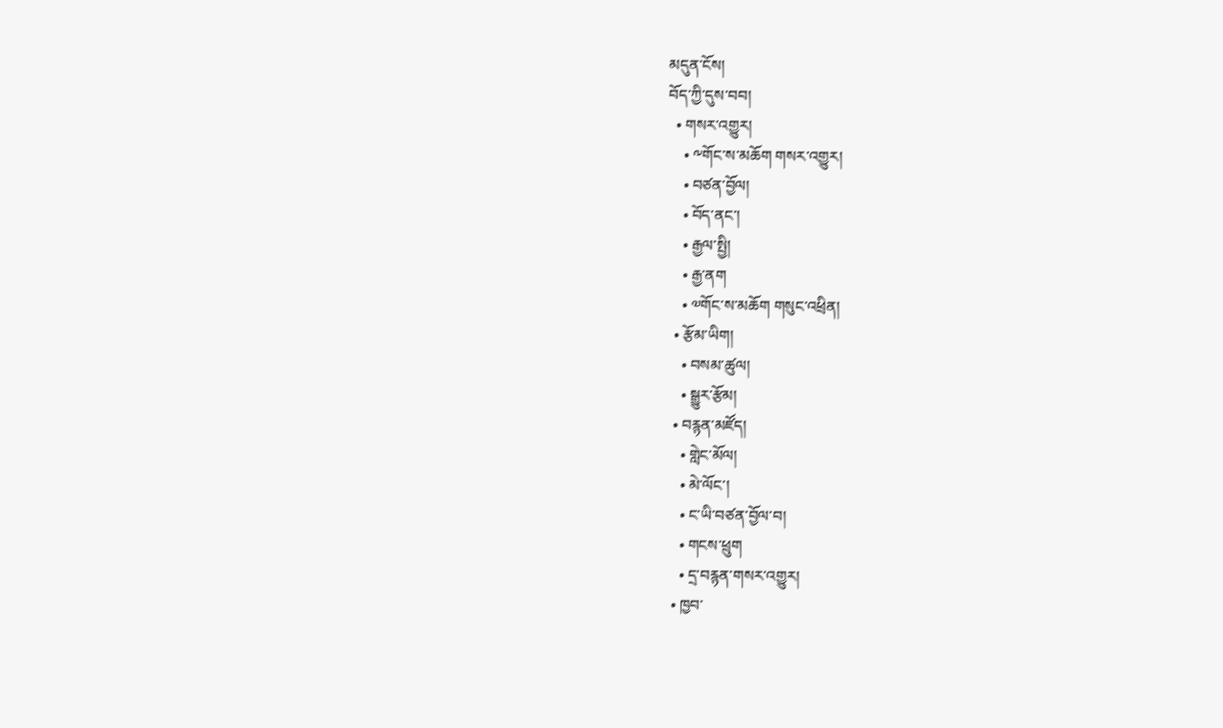མདུན་ངོས།
བོད་ཀྱི་དུས་བབ།
  • གསར་འགྱུར།
    • ༸གོང་ས་མཆོག གསར་འགྱུར།
    • བཙན་བྱོལ།
    • བོད་ནང་།
    • རྒྱལ་སྤྱི།
    • རྒྱ་ནག
    • ༧གོང་ས་མཆོག གསུང་འཕྲིན།
  • རྩོམ་ཡིག།
    • བསམ་ཚུལ།
    • སྒྱུར་རྩོམ།
  • བརྙན་མཛོད།
    • གླེང་མོལ།
    • མེ་ལོང་།
    • ང་ཡི་བཙན་བྱོལ་བ།
    • གངས་ཕྲུག
    • དྲ་བརྙན་གསར་འགྱུར།
  • ཁྱབ་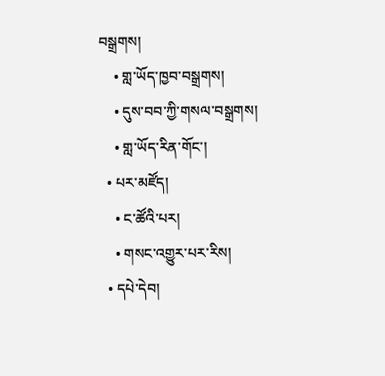བསྒྲགས།
    • གླ་ཡོད་ཁྱབ་བསྒྲགས།
    • དུས་བབ་ཀྱི་གསལ་བསྒྲགས།
    • གླ་ཡོད་རིན་གོང་།
  • པར་མཛོད།
    • ང་ཚོའི་པར།
    • གསང་འགྱུར་པར་རིས།
  • དཔེ་དེབ།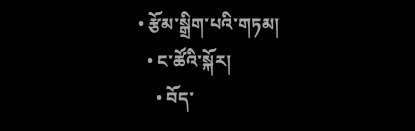• རྩོམ་སྒྲིག་པའི་གཏམ།
  • ང་ཚོའི་སྐོར།
    • བོད་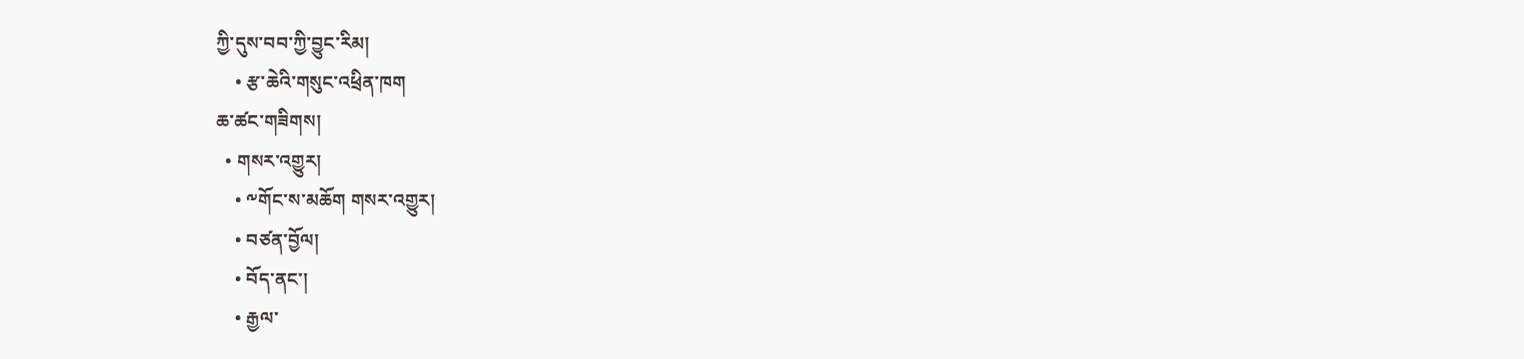ཀྱི་དུས་བབ་ཀྱི་བྱུང་རིམ།
    • རྩ་ཆེའི་གསུང་འཕྲིན་ཁག
ཆ་ཚང་གཟིགས།
  • གསར་འགྱུར།
    • ༸གོང་ས་མཆོག གསར་འགྱུར།
    • བཙན་བྱོལ།
    • བོད་ནང་།
    • རྒྱལ་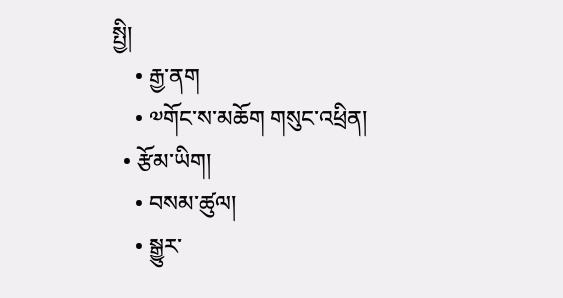སྤྱི།
    • རྒྱ་ནག
    • ༧གོང་ས་མཆོག གསུང་འཕྲིན།
  • རྩོམ་ཡིག།
    • བསམ་ཚུལ།
    • སྒྱུར་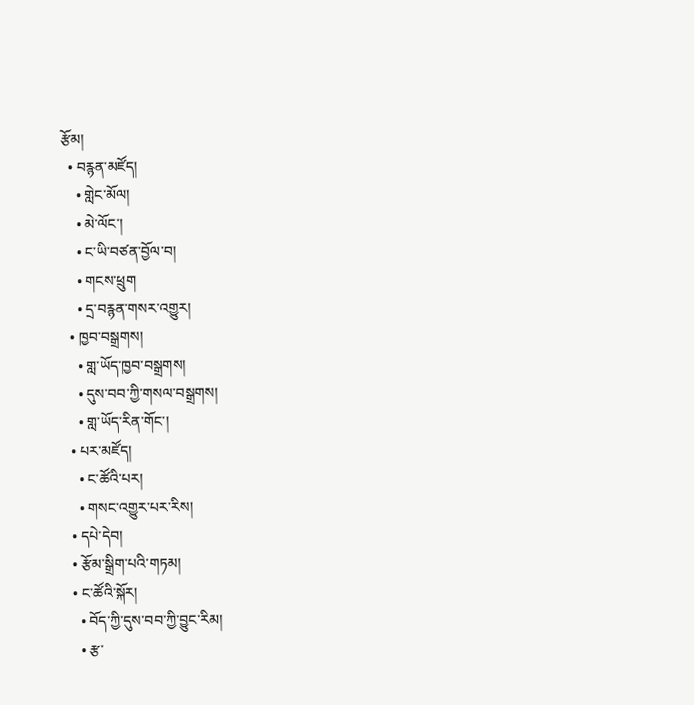རྩོམ།
  • བརྙན་མཛོད།
    • གླེང་མོལ།
    • མེ་ལོང་།
    • ང་ཡི་བཙན་བྱོལ་བ།
    • གངས་ཕྲུག
    • དྲ་བརྙན་གསར་འགྱུར།
  • ཁྱབ་བསྒྲགས།
    • གླ་ཡོད་ཁྱབ་བསྒྲགས།
    • དུས་བབ་ཀྱི་གསལ་བསྒྲགས།
    • གླ་ཡོད་རིན་གོང་།
  • པར་མཛོད།
    • ང་ཚོའི་པར།
    • གསང་འགྱུར་པར་རིས།
  • དཔེ་དེབ།
  • རྩོམ་སྒྲིག་པའི་གཏམ།
  • ང་ཚོའི་སྐོར།
    • བོད་ཀྱི་དུས་བབ་ཀྱི་བྱུང་རིམ།
    • རྩ་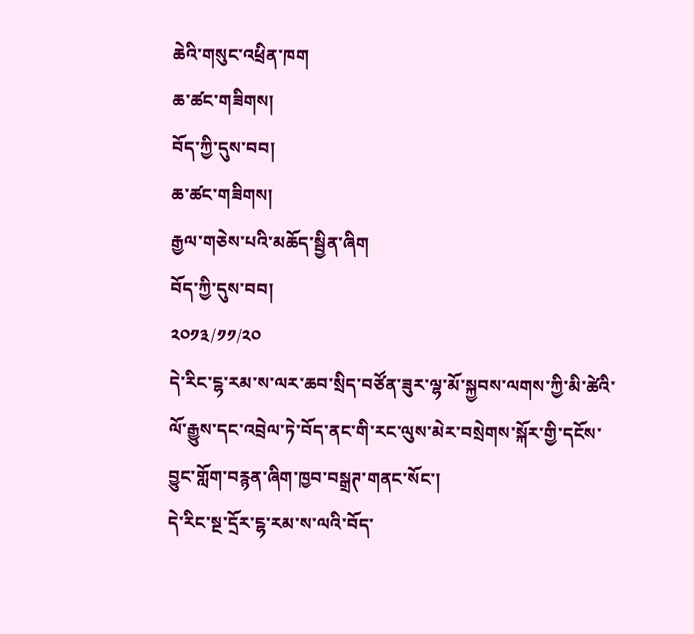ཆེའི་གསུང་འཕྲིན་ཁག
ཆ་ཚང་གཟིགས།
བོད་ཀྱི་དུས་བབ།
ཆ་ཚང་གཟིགས།
རྒྱལ་གཅེས་པའི་མཆོད་སྦྱིན་ཞིག
བོད་ཀྱི་དུས་བབ།
༢༠༡༣/༡༡/༢༠
དེ་རིང་ངྷ་རམ་ས་ལར་ཆབ་སྲིད་བཙོན་ཟུར་ལྷ་མོ་སྐྱབས་ལགས་ཀྱི་མི་ཚེའི་ལོ་རྒྱུས་དང་འབྲེལ་ཏེ་བོད་ནང་གི་རང་ལུས་མེར་བསྲེགས་སྐོར་གྱི་དངོས་བྱུང་གློག་བརྙན་ཞིག་ཁྱབ་བསྒྲཊ་གནང་སོང་།
དེ་རིང་སྔ་དྲོར་ངྷ་རམ་ས་ལའི་བོད་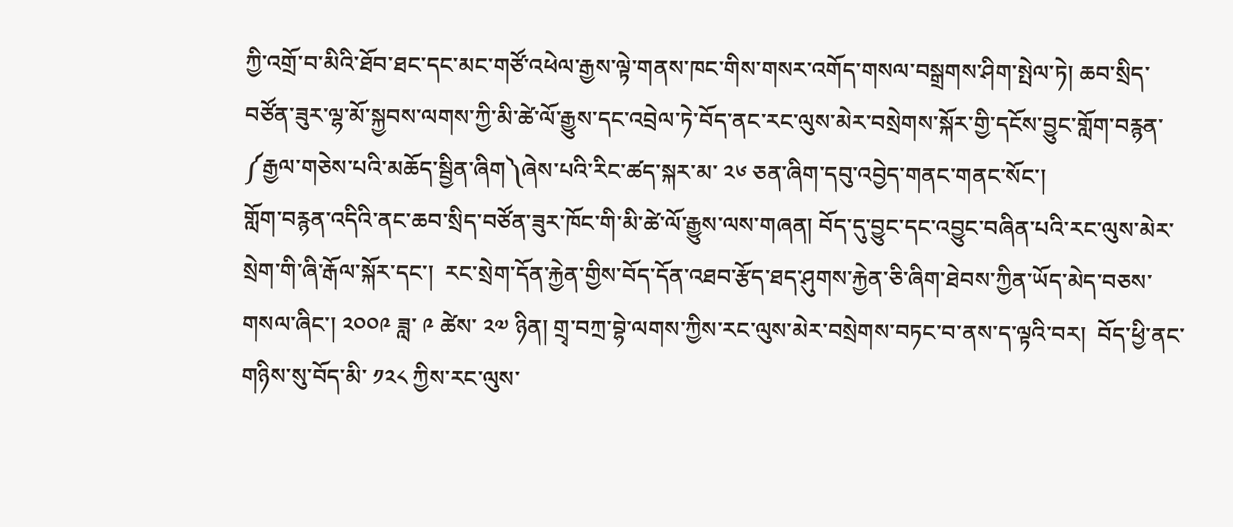ཀྱི་འགྲོ་བ་མིའི་ཐོབ་ཐང་དང་མང་གཙོ་འཕེལ་རྒྱས་ལྟེ་གནས་ཁང་གིས་གསར་འགོད་གསལ་བསྒྲགས་ཤིག་སྤེལ་ཏེ། ཆབ་སྲིད་བཙོན་ཟུར་ལྷ་མོ་སྐྱབས་ལགས་ཀྱི་མི་ཚེ་ལོ་རྒྱུས་དང་འབྲེལ་ཏེ་བོད་ནང་རང་ལུས་མེར་བསྲེགས་སྐོར་གྱི་དངོས་བྱུང་གློག་བརྙན་ ༼རྒྱལ་གཅེས་པའི་མཆོད་སྦྱིན་ཞིག༽ཞེས་པའི་རིང་ཚད་སྐར་མ་ ༢༦ ཅན་ཞིག་དབུ་འབྱེད་གནང་གནང་སོང་།
གློག་བརྙན་འདིའི་ནང་ཆབ་སྲིད་བཙོན་ཟུར་ཁོང་གི་མི་ཚེ་ལོ་རྒྱུས་ལས་གཞན། བོད་དུ་བྱུང་དང་འབྱུང་བཞིན་པའི་རང་ལུས་མེར་སྲེག་གི་ཞི་རྒོལ་སྐོར་དང་།  རང་སྲེག་དོན་རྐྱེན་གྱིས་བོད་དོན་འཐབ་རྩོད་ཐད་ཤུགས་རྐྱེན་ཅི་ཞིག་ཐེབས་ཀྱིན་ཡོད་མེད་བཅས་གསལ་ཞིང་། ༢༠༠༩ ཟླ་ ༩ ཚེས་ ༢༧ ཉིན། གྲྭ་བཀྲ་བྷེ་ལགས་ཀྱིས་རང་ལུས་མེར་བསྲེགས་བཏང་བ་ནས་ད་ལྟའི་བར།  བོད་ཕྱི་ནང་གཉིས་སུ་བོད་མི་ ༡༢༨ ཀྱིས་རང་ལུས་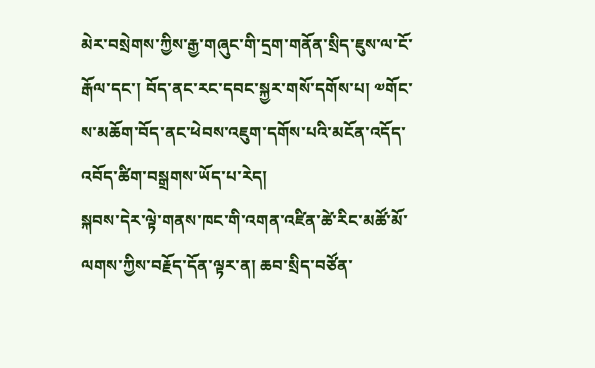མེར་བསྲེགས་ཀྱིས་རྒྱ་གཞུང་གི་དྲག་གནོན་སྲིད་ཇུས་ལ་ངོ་རྒོལ་དང་། བོད་ནང་རང་དབང་སྐྱར་གསོ་དགོས་པ། ༧གོང་ས་མཆོག་བོད་ནང་ཕེབས་འཇུག་དགོས་པའི་མངོན་འདོད་འབོད་ཚིག་བསྒྲགས་ཡོད་པ་རེད།
སྐབས་དེར་ལྟེ་གནས་ཁང་གི་འགན་འཛིན་ཚེ་རིང་མཚོ་མོ་ལགས་ཀྱིས་བརྗོད་དོན་ལྟར་ན། ཆབ་སྲིད་བཙོན་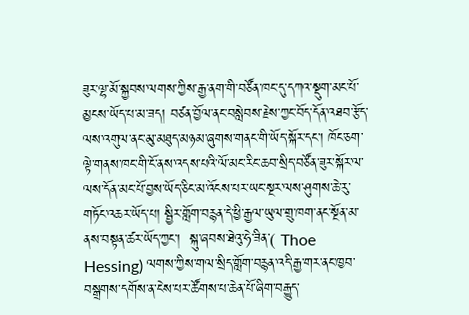ཟུར་ལྷ་མོ་སྐྱབས་ལགས་ཀྱིས་རྒྱ་ནག་གི་བཙོན་ཁང་དུ་དཀའ་སྡུག་མང་པོ་མྱངས་ཡོད་པ་མ་ཟད། བཙན་བྱོལ་ནང་བསླེབས་རྗེས་ཀྱང་བོད་དོན་འཐབ་རྩོད་ལས་འགུལ་ནང་མུ་མཐུད་མཉམ་ཞུགས་གནང་གི་ཡོད་སྐོར་དང་། ཁོང་ཅག་ལྟེ་གནས་ཁང་གི་ངོ་ནས་འདས་པའི་ལོ་མང་རིང་ཆབ་སྲིད་བཙོན་ཟུར་སྐོར་ལ་ལས་དོན་མང་པོ་བྱས་ཡོད་ཅིང་མ་འོངས་པར་ཡང་སྔར་ལས་ཤུགས་ཆེ་རུ་གཏོང་འཆར་ཡོད་པ། སྦྱིར་གློག་བརྙན་དེ་ཕྱི་རྒྱལ་ཡུལ་གྲུ་ཁག་ནང་སྔོན་མ་ནས་བསྟན་ཚར་ཡོད་ཀྱང་།  སྐུ་ཞབས་ཐེའུ་ཧེ་ཟིན་( Thoe Hessing) ལགས་ཀྱིས་གལ་སྲིད་གློག་བརྙན་འདི་རྒྱ་གར་ནང་ཁྱབ་བསྒྲགས་དགོས་ན་ངེས་པར་ཚོགས་པ་ཆེན་པོ་ཞིག་བརྒྱུད་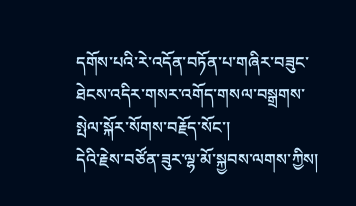དགོས་པའི་རེ་འདོན་བཏོན་པ་གཞིར་བཟུང་ཐེངས་འདིར་གསར་འགོད་གསལ་བསྒྲགས་སྤེལ་སྐོར་སོགས་བརྗོད་སོང་།
དེའི་རྗེས་བཙོན་ཟུར་ལྷ་མོ་སྐྱབས་ལགས་ཀྱིས།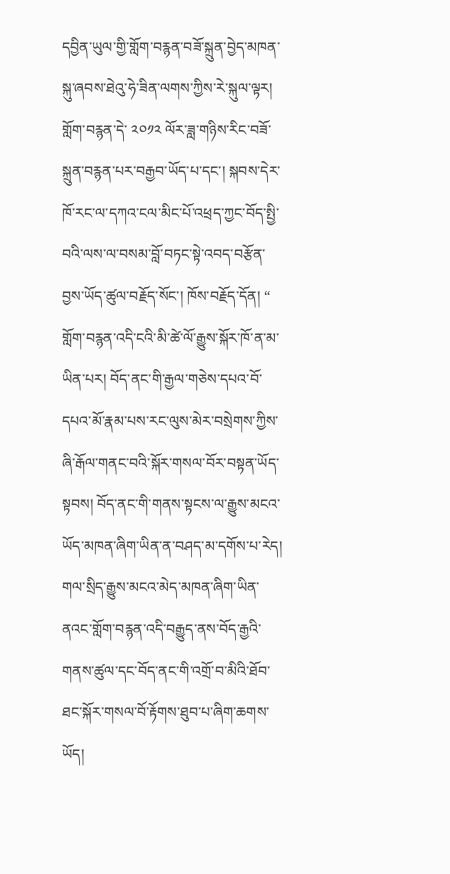དབྱིན་ཡུལ་གྱི་གློག་བརྙན་བཟོ་སྐྲུན་བྱེད་མཁན་སྐུ་ཞབས་ཐེའུ་ཧེ་ཟིན་ལགས་ཀྱིས་རེ་སྐུལ་ལྟར། གློག་བརྙན་དེ་ ༢༠༡༢ ལོར་ཟླ་གཉིས་རིང་བཟོ་སྐྲུན་བརྙན་པར་བརྒྱབ་ཡོད་པ་དང་། སྐབས་དེར་ཁོ་རང་ལ་དཀའ་ངལ་མིང་པོ་འཕྲད་ཀྱང་བོད་སྤྱི་བའི་ལས་ལ་བསམ་བློ་བཏང་སྟེ་འབད་བརྩོན་བྱས་ཡོད་ཚུལ་བརྗོད་སོང་། ཁོས་བརྗོད་དོན། “ གློག་བརྙན་འདི་ངའི་མི་ཚེ་ལོ་རྒྱུས་སྐོར་ཁོ་ན་མ་ཡིན་པར། བོད་ནང་གི་རྒྱལ་གཅེས་དཔའ་བོ་དཔའ་མོ་རྣམ་པས་རང་ལུས་མེར་བསྲེགས་ཀྱིས་ཞི་རྒོལ་གནང་བའི་སྐོར་གསལ་བོར་བསྟན་ཡོད་སྟབས། བོད་ནང་གི་གནས་སྟངས་ལ་རྒྱུས་མངའ་ཡོད་མཁན་ཞིག་ཡིན་ན་བཤད་མ་དགོས་པ་རེད། གལ་སྲིད་རྒྱུས་མངའ་མེད་མཁན་ཞིག་ཡིན་ནའང་གློག་བརྙན་འདི་བརྒྱུད་ནས་བོད་རྒྱའི་གནས་ཚུལ་དང་བོད་ནང་གི་འགྲོ་བ་མིའི་ཐོབ་ཐང་སྐོར་གསལ་བོ་རྟོགས་ཐུབ་པ་ཞིག་ཆགས་ཡོད།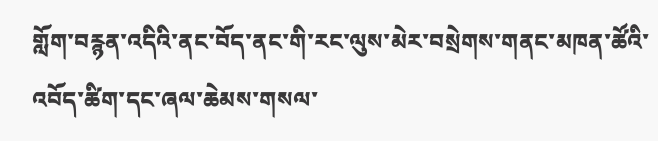གློག་བརྙན་འདིའི་ནང་བོད་ནང་གི་རང་ལུས་མེར་བསྲེགས་གནང་མཁན་ཚོའི་འབོད་ཚིག་དང་ཞལ་ཆེམས་གསལ་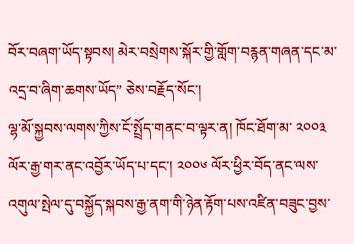བོར་བཞག་ཡོད་སྟབས། མེར་བསྲེགས་སྐོར་གྱི་གློག་བརྙན་གཞན་དང་མ་འདྲ་བ་ཞིག་ཆགས་ཡོད” ཅེས་བརྗོད་སོང་།
ལྷ་མོ་སྐྱབས་ལགས་ཀྱིས་ངོ་སྤྲོད་གནང་བ་ལྟར་ན། ཁོང་ཐོག་མ་ ༢༠༠༣ ལོར་རྒྱ་གར་ནང་འབྱོར་ཡོད་པ་དང་། ༢༠༠༦ ལོར་ཕྱིར་བོད་ནང་ལས་འགུལ་སྤེལ་དུ་བསྐྱོད་སྐབས་རྒྱ་ནག་གི་ཉེན་རྟོག་པས་འཛིན་བཟུང་བྱས་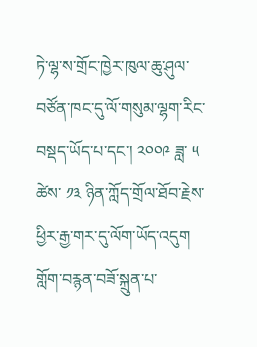ཏེ་ལྷ་ས་གྲོང་ཁྱེར་ཁུལ་ཆུ་ཤུལ་བཙོན་ཁང་དུ་ལོ་གསུམ་ལྷག་རིང་བསྡད་ཡོད་པ་དང་། ༢༠༠༩ ཟླ་ ༥ ཚེས་ ༡༣ ཉིན་ཀློད་གྲོལ་ཐོབ་རྗེས་ཕྱིར་རྒྱ་གར་དུ་ལོག་ཡོད་འདུག  གློག་བརྙན་བཟོ་སྐྲུན་པ་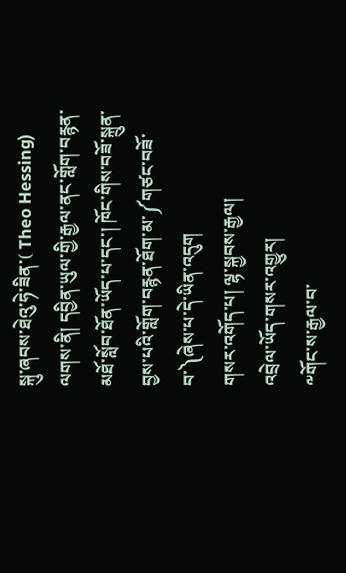སྐུ་ཞབས་ཐེའུ་ཧེ་ཟིན་( Theo Hessing) ལགས་ནི། དབྱིན་ཡུལ་གྱི་རྒྱལ་ནང་གློག་བརྙན་མཐོ་སློབ་ཐོན་ཡོད་པ་དང་། ཁོང་གིས་བཟོ་སྐྲུན་བྱས་པའི་གློག་བརྙན་ཐོག་མ་༼གཙང་བཟོ་བ་༽ཞེས་པ་དེ་ཡིན་འདུག
གསར་འགོད་པ། ལྷ་སྐྱབས་རྒྱལ།
འབྲེལ་ཡོད་གསར་འགྱུར།
༸གོང་ས་རྒྱལ་བ་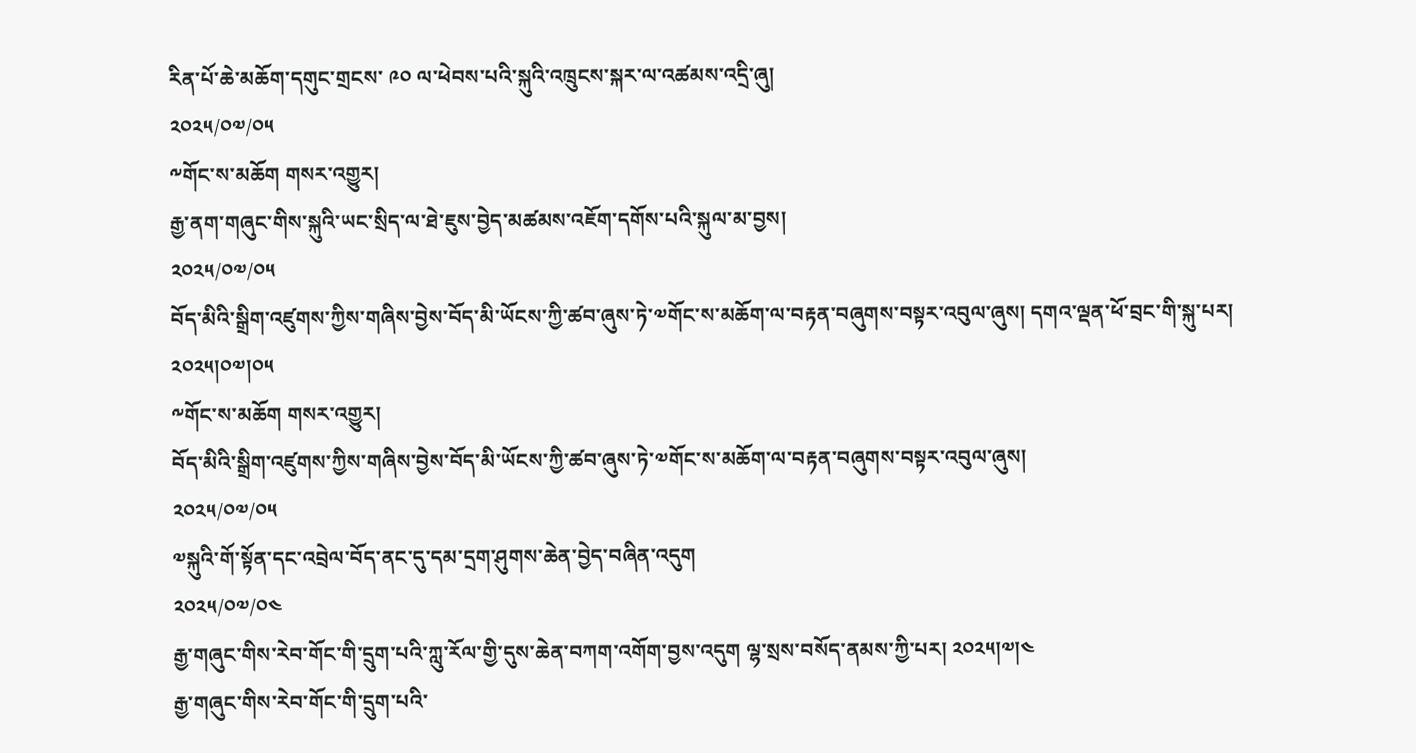རིན་པོ་ཆེ་མཆོག་དགུང་གྲངས་ ༩༠ ལ་ཕེབས་པའི་སྐུའི་འཁྲུངས་སྐར་ལ་འཚམས་འདྲི་ཞུ།
༢༠༢༥/༠༧/༠༥
༸གོང་ས་མཆོག གསར་འགྱུར།
རྒྱ་ནག་གཞུང་གིས་སྐུའི་ཡང་སྲིད་ལ་ཐེ་ཇུས་བྱེད་མཚམས་འཇོག་དགོས་པའི་སྐུལ་མ་བྱས།
༢༠༢༥/༠༧/༠༥
བོད་མིའི་སྒྲིག་འཛུགས་ཀྱིས་གཞིས་བྱེས་བོད་མི་ཡོངས་ཀྱི་ཚབ་ཞུས་ཏེ་༧གོང་ས་མཆོག་ལ་བརྟན་བཞུགས་བསྟར་འབུལ་ཞུས། དགའ་ལྡན་ཕོ་བྲང་གི་སྐུ་པར། ༢༠༢༥།༠༧།༠༥
༸གོང་ས་མཆོག གསར་འགྱུར།
བོད་མིའི་སྒྲིག་འཛུགས་ཀྱིས་གཞིས་བྱེས་བོད་མི་ཡོངས་ཀྱི་ཚབ་ཞུས་ཏེ་༧གོང་ས་མཆོག་ལ་བརྟན་བཞུགས་བསྟར་འབུལ་ཞུས།
༢༠༢༥/༠༧/༠༥
༧སྐུའི་གོ་སྟོན་དང་འབྲེལ་བོད་ནང་དུ་དམ་དྲག་ཤུགས་ཆེན་བྱེད་བཞིན་འདུག
༢༠༢༥/༠༧/༠༤
རྒྱ་གཞུང་གིས་རེབ་གོང་གི་དྲུག་པའི་ཀླུ་རོལ་གྱི་དུས་ཆེན་བཀག་འགོག་བྱས་འདུག ལྷ་སྲས་བསོད་ནམས་ཀྱི་པར། ༢༠༢༥།༧།༤
རྒྱ་གཞུང་གིས་རེབ་གོང་གི་དྲུག་པའི་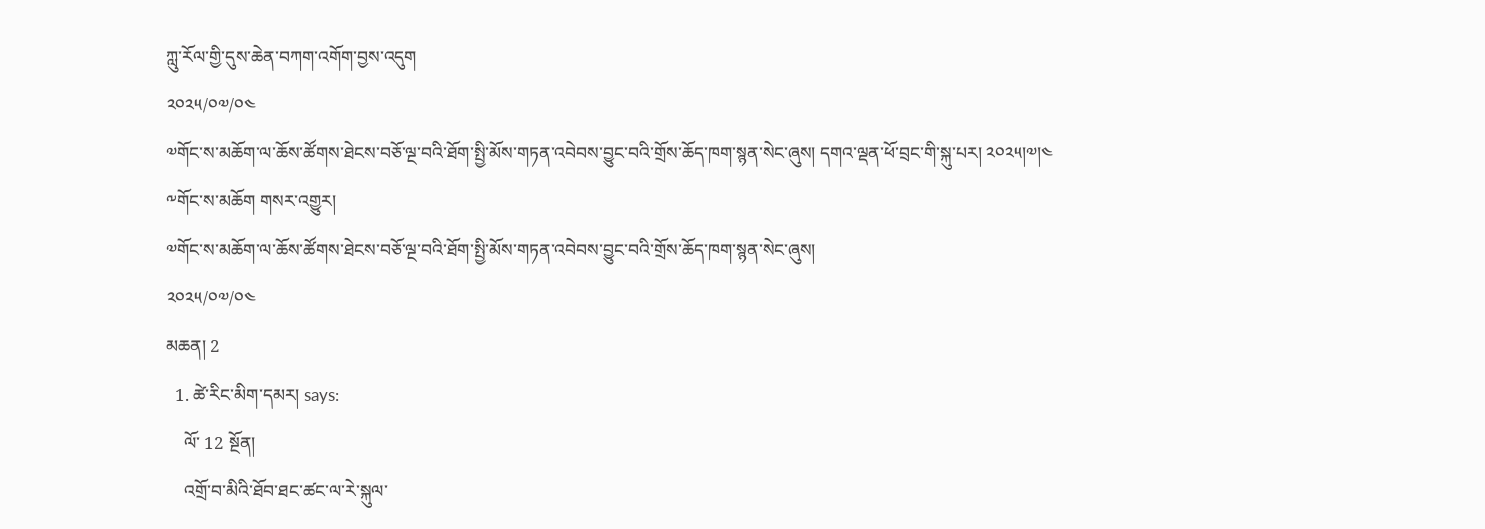ཀླུ་རོལ་གྱི་དུས་ཆེན་བཀག་འགོག་བྱས་འདུག
༢༠༢༥/༠༧/༠༤
༧གོང་ས་མཆོག་ལ་ཆོས་ཚོགས་ཐེངས་བཅོ་ལྔ་བའི་ཐོག་སྤྱི་མོས་གཏན་འབེབས་བྱུང་བའི་གྲོས་ཆོད་ཁག་སྙན་སེང་ཞུས། དགའ་ལྡན་ཕོ་བྲང་གི་སྐུ་པར། ༢༠༢༥།༧།༤
༸གོང་ས་མཆོག གསར་འགྱུར།
༧གོང་ས་མཆོག་ལ་ཆོས་ཚོགས་ཐེངས་བཅོ་ལྔ་བའི་ཐོག་སྤྱི་མོས་གཏན་འབེབས་བྱུང་བའི་གྲོས་ཆོད་ཁག་སྙན་སེང་ཞུས།
༢༠༢༥/༠༧/༠༤
མཆན། 2
  1. ཚེ་རིང་མིག་དམར། says:
    ལོ་ 12 སྔོན།
    འགྲོ་བ་མིའི་ཐོབ་ཐང་ཚང་ལ་རེ་སྐུལ་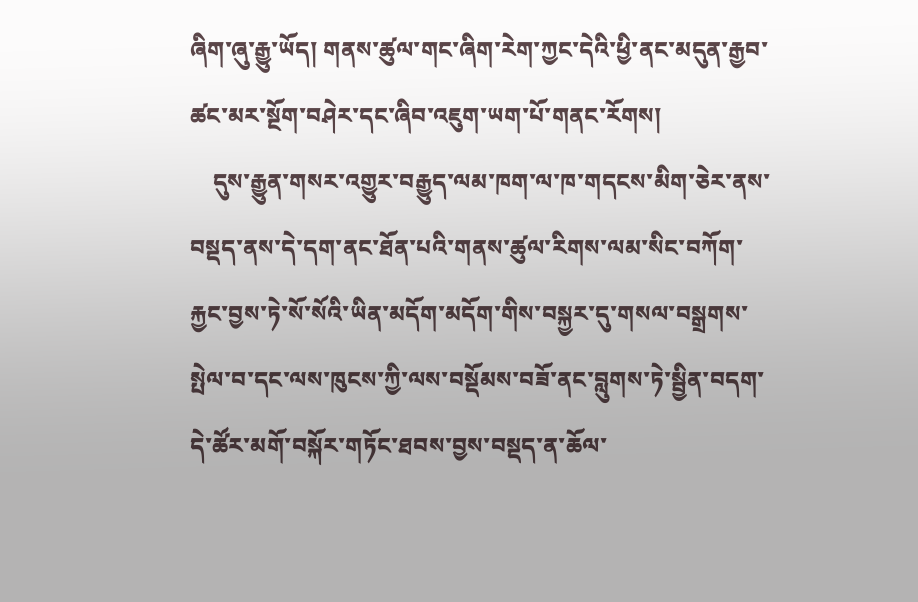ཞིག་ཞུ་རྒྱུ་ཡོད། གནས་ཚུལ་གང་ཞིག་རེག་ཀྱང་དེའི་ཕྱི་ནང་མདུན་རྒྱབ་ཚང་མར་སྔོག་བཤེར་དང་ཞིབ་འཇུག་ཡག་པོ་གནང་རོགས།
    དུས་རྒྱུན་གསར་འགྱུར་བརྒྱུད་ལམ་ཁག་ལ་ཁ་གདངས་མིག་ཅེར་ནས་བསྡད་ནས་དེ་དག་ནང་ཐོན་པའི་གནས་ཚུལ་རིགས་ལམ་སིང་བཀོག་རྐྱང་བྱས་ཏེ་སོ་སོའི་ཡིན་མདོག་མདོག་གིས་བསྐྱར་དུ་གསལ་བསྒྲགས་སྤེལ་བ་དང་ལས་ཁུངས་ཀྱི་ལས་བསྡོམས་བཟོ་ནང་བླུགས་ཏེ་སྦྱིན་བདག་དེ་ཚོར་མགོ་བསྐོར་གཏོང་ཐབས་བྱས་བསྡད་ན་ཆོལ་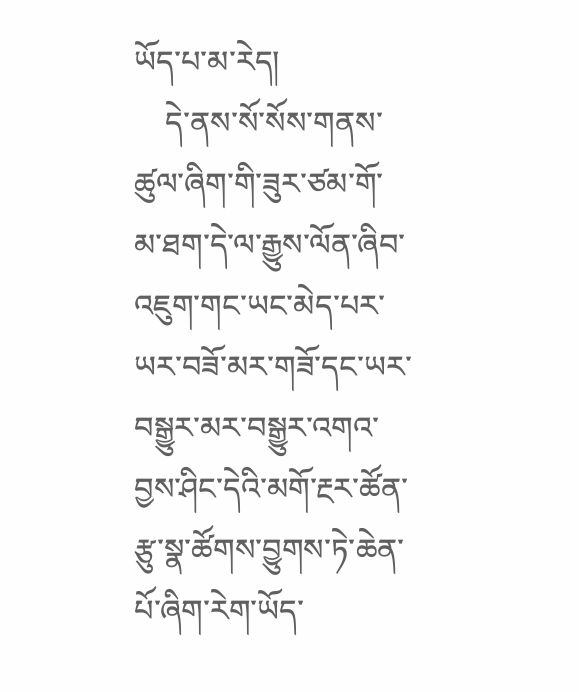ཡོད་པ་མ་རེད།
    དེ་ནས་སོ་སོས་གནས་ཚུལ་ཞིག་གི་ཟུར་ཙམ་གོ་མ་ཐག་དེ་ལ་རྒྱུས་ལོན་ཞིབ་འཇུག་གང་ཡང་མེད་པར་ཡར་བཟོ་མར་གཟོ་དང་ཡར་བསྒྱུར་མར་བསྒྱུར་འགའ་བྱས་ཤིང་དེའི་མགོ་རྔར་ཚོན་རྩུ་སྣ་ཚོགས་བྱུགས་ཏེ་ཆེན་པོ་ཞིག་རེག་ཡོད་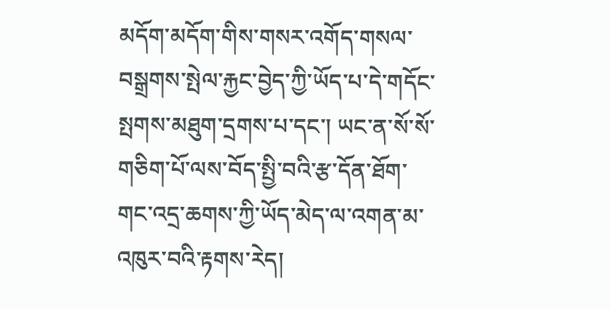མདོག་མདོག་གིས་གསར་འགོད་གསལ་བསྒྲགས་སྤེལ་རྐྱང་བྱེད་ཀྱི་ཡོད་པ་དེ་གདོང་སྤགས་མཐུག་དྲགས་པ་དང་། ཡང་ན་སོ་སོ་གཅིག་པོ་ལས་བོད་སྤྱི་བའི་རྩ་དོན་ཐོག་གང་འདྲ་ཆགས་ཀྱི་ཡོད་མེད་ལ་འགན་མ་འཁུར་བའི་རྟགས་རེད།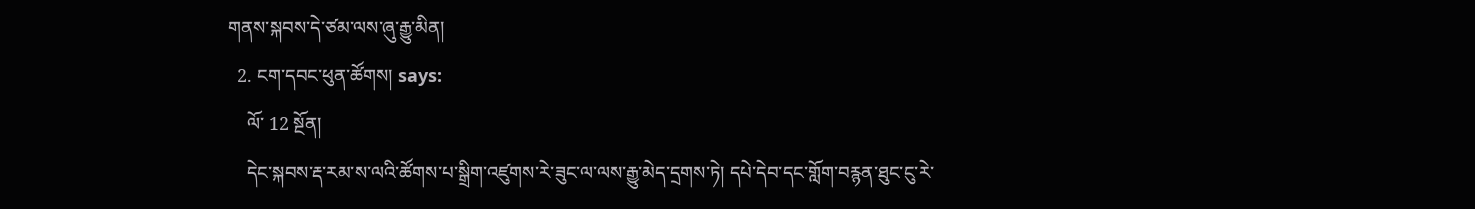གནས་སྐབས་དེ་ཙམ་ལས་ཞུ་རྒྱུ་མིན།
  2. ངག་དབང་ཕུན་ཚོགས། says:
    ལོ་ 12 སྔོན།
    དེང་སྐབས་རྡ་རམ་ས་ལའི་ཚོགས་པ་སྒྲིག་འཛུགས་རེ་ཟུང་ལ་ལས་རྒྱུ་མེད་དྲགས་ཏེ། དཔེ་དེབ་དང་གློག་བརྙན་ཐུང་ངུ་རེ་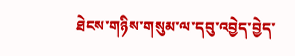ཐེངས་གཉིས་གསུམ་ལ་དབུ་འབྱེད་བྱེད་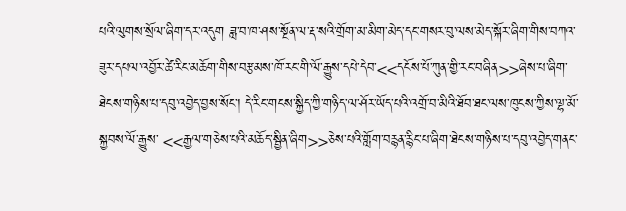པའི་ལུགས་སྲོལ་ཞིག་དར་འདུག ཟླ་བ་ཁ་ཤས་སྔོན་ལ་རྡ་སའི་གྲོག་མ་མིག་མེད་དང་གསར་བུ་ལས་མེད་སྐོར་ཞིག་གིས་བཀའ་ཟུར་དཔལ་འབྱོར་ཚེ་རིང་མཆོག་གིས་བརྩམས་ཁོ་རང་གི་ལོ་རྒྱུས་དཔེ་དེབ་<<དངོས་པོ་ཀུན་གྱི་རང་བཞིན>>ཞེས་པ་ཞིག་ཐེངས་གཉིས་པ་དབུ་འབྱེད་བྱས་སོང་། དེ་རིང་གངས་སྐྱིད་ཀྱི་གཉིད་ལ་ཤོར་ཡོད་པའི་འགྲོ་བ་མིའི་ཐོབ་ཐང་ལས་ཁུངས་ཀྱིས་ལྷ་མོ་སྐྱབས་ལོ་རྒྱུས་ <<རྒྱལ་གཅེས་པའི་མཆོད་སྦྱིན་ཞིག>>ཅེས་པའི་གློག་བརྙན་རྙིང་པ་ཞིག་ཐེངས་གཉིས་པ་དབུ་འབྱེད་གནང་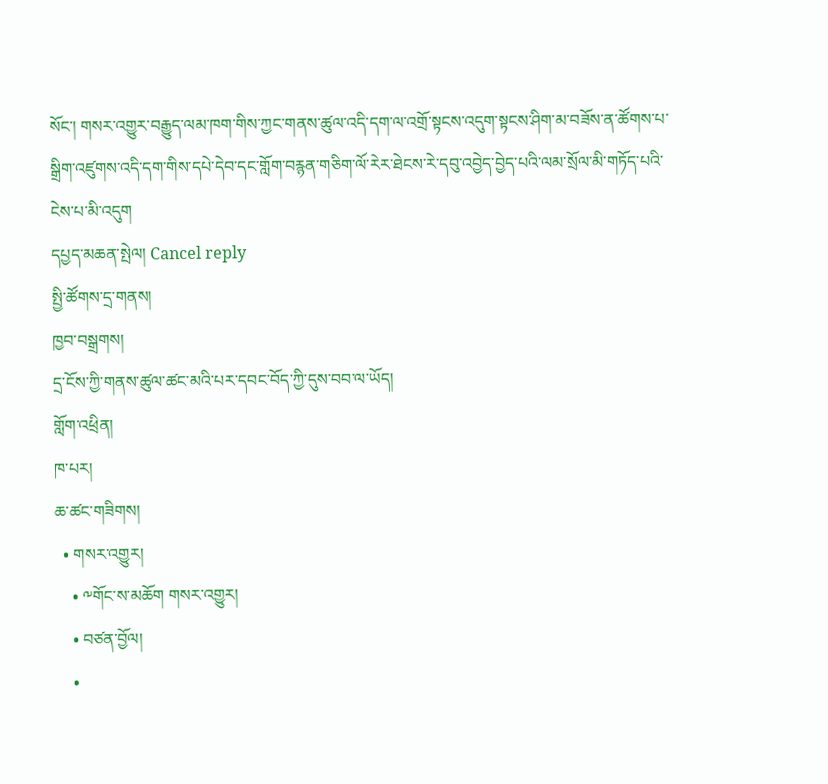སོང་། གསར་འགྱུར་བརྒྱུད་ལམ་ཁག་གིས་ཀྱང་གནས་ཚུལ་འདི་དག་ལ་འགྲོ་སྟངས་འདུག་སྟངས་ཤིག་མ་བཟོས་ན་ཚོགས་པ་སྒྲིག་འཛུགས་འདི་དག་གིས་དཔེ་དེབ་དང་གློག་བརྙན་གཅིག་ལོ་རེར་ཐེངས་རེ་དབུ་འབྱེད་བྱེད་པའི་ལམ་སྲོལ་མི་གཏོད་པའི་ངེས་པ་མི་འདུག
དཔྱད་མཆན་སྤེལ། Cancel reply
སྤྱི་ཚོགས་དྲ་གནས།
ཁྱབ་བསྒྲགས།
དྲ་ངོས་ཀྱི་གནས་ཚུལ་ཚང་མའི་པར་དབང་བོད་ཀྱི་དུས་བབ་ལ་ཡོད།
གློག་འཕྲིན།
ཁ་པར།
ཆ་ཚང་གཟིགས།
  • གསར་འགྱུར།
    • ༸གོང་ས་མཆོག གསར་འགྱུར།
    • བཙན་བྱོལ།
    •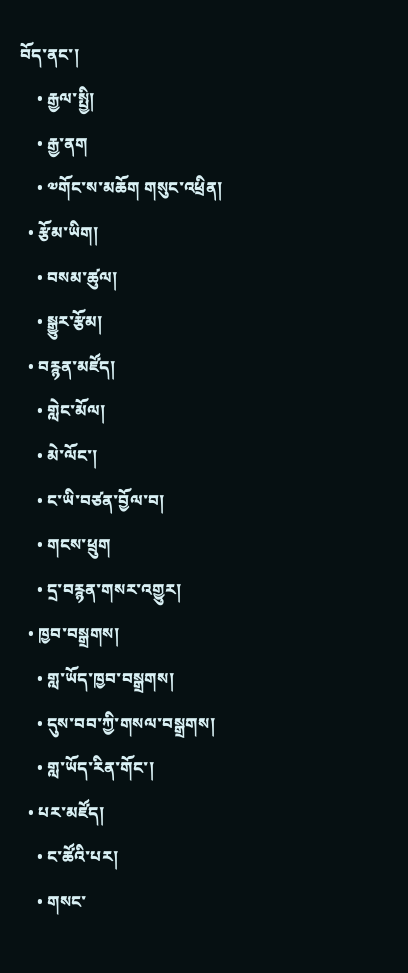བོད་ནང་།
    • རྒྱལ་སྤྱི།
    • རྒྱ་ནག
    • ༧གོང་ས་མཆོག གསུང་འཕྲིན།
  • རྩོམ་ཡིག།
    • བསམ་ཚུལ།
    • སྒྱུར་རྩོམ།
  • བརྙན་མཛོད།
    • གླེང་མོལ།
    • མེ་ལོང་།
    • ང་ཡི་བཙན་བྱོལ་བ།
    • གངས་ཕྲུག
    • དྲ་བརྙན་གསར་འགྱུར།
  • ཁྱབ་བསྒྲགས།
    • གླ་ཡོད་ཁྱབ་བསྒྲགས།
    • དུས་བབ་ཀྱི་གསལ་བསྒྲགས།
    • གླ་ཡོད་རིན་གོང་།
  • པར་མཛོད།
    • ང་ཚོའི་པར།
    • གསང་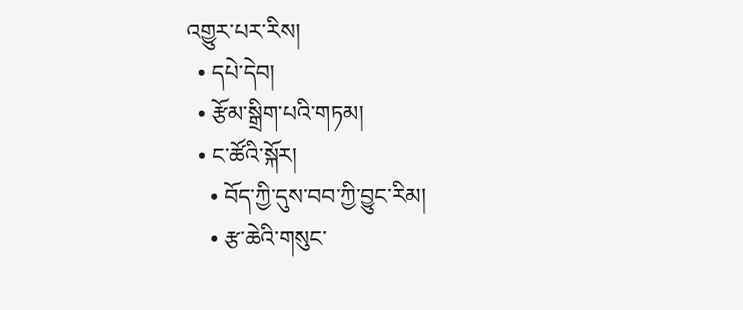འགྱུར་པར་རིས།
  • དཔེ་དེབ།
  • རྩོམ་སྒྲིག་པའི་གཏམ།
  • ང་ཚོའི་སྐོར།
    • བོད་ཀྱི་དུས་བབ་ཀྱི་བྱུང་རིམ།
    • རྩ་ཆེའི་གསུང་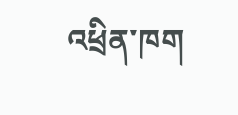འཕྲིན་ཁག